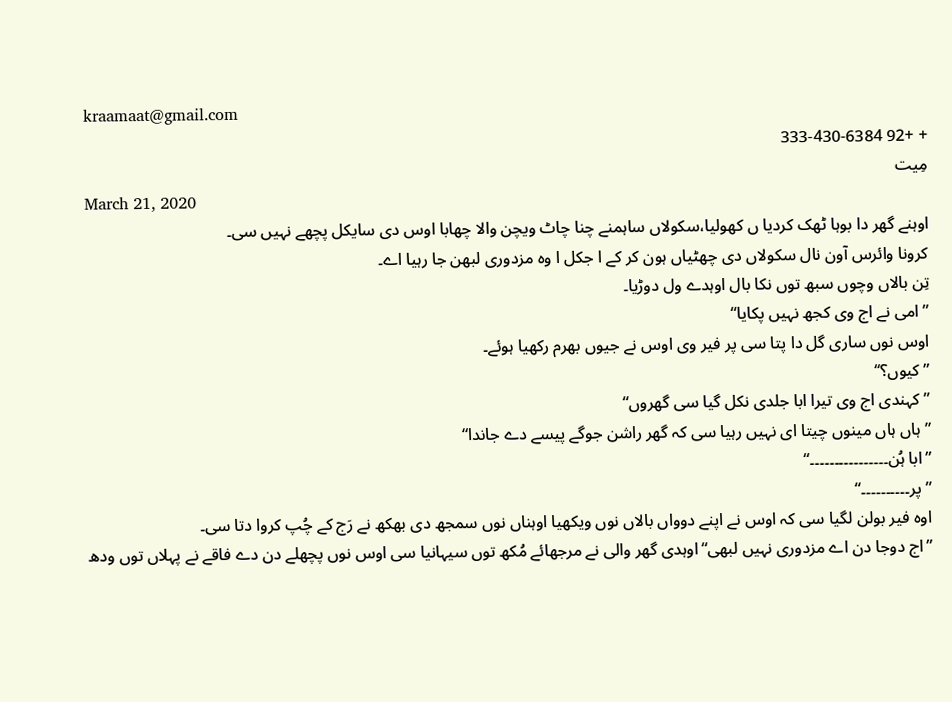kraamaat@gmail.com
+ +92 333-430-6384
مِیت
March 21, 2020
اوہنے گھر دا بوہا ٹھک کردیا ں کھولیا،سکولاں ساہمنے چنا چاٹ ویچن والا چھابا اوس دی سایکل پچھے نہیں سی۔
کرونا وائرس آون نال سکولاں دی چھٹیاں ہون کر کے ا جکل ا وہ مزدوری لبھن جا رہیا اے۔
تِن بالاں وچوں سبھ توں نکا بال اوہدے ول دوڑیا۔
”امی نے اج وی کجھ نہیں پکایا“
اوس نوں ساری گل دا پتا سی پر فیر وی اوس نے جیوں بھرم رکھیا ہوئے۔
”کیوں؟‘‘
”کہندی اج وی تیرا ابا جلدی نکل گیا سی گھروں“
”ہاں ہاں مینوں چیتا ای نہیں رہیا سی کہ گھر راشن جوگے پیسے دے جاندا“
”ابا ہُن۔۔۔۔۔۔۔۔۔۔۔۔۔۔۔۔“
”پر۔۔۔۔۔۔۔۔۔۔“
اوہ فیر بولن لگیا سی کہ اوس نے اپنے دوواں بالاں نوں ویکھیا اوہناں نوں سمجھ دی بھکھ نے رَج کے چُپ کروا دتا سی۔
”اج دوجا دن اے مزدوری نہیں لبھی“اوہدی گھر والی نے مرجھائے مُکھ توں سیہانیا سی اوس نوں پچھلے دن دے فاقے نے پہلاں توں ودھ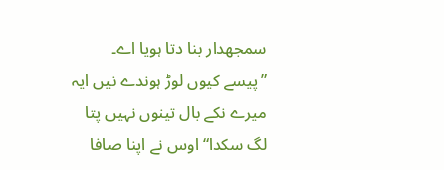سمجھدار بنا دتا ہویا اے۔
”پیسے کیوں لوڑ ہوندے نیں ایہ میرے نکے بال تینوں نہیں پتا لگ سکدا“ اوس نے اپنا صافا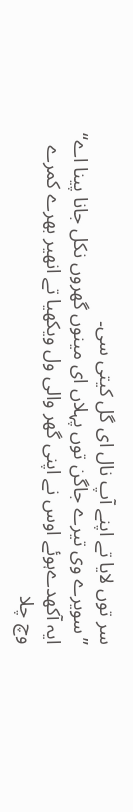سر توں لایا تے اپنے آپ نال ای گل کیتی سی۔
”سویرے وی تیرے جاگن توں پہلاں ای مینوں گھروں نکل جانا پینا اے“ ایہ آکھدےہوئے اوس نے اپنی گھر والی ول ویکھیا تے انھیر بھرے کمرے وچ چلا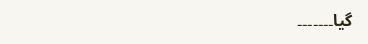گیا۔۔۔۔۔۔۔